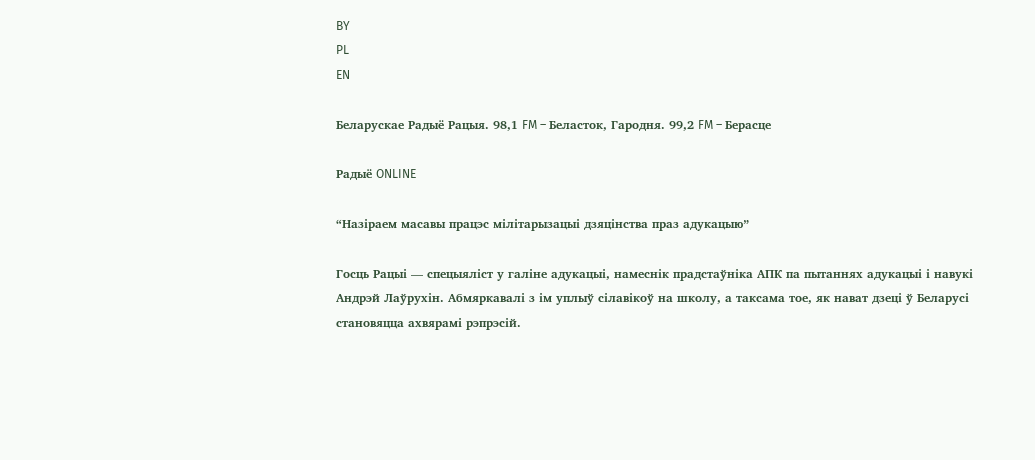BY
PL
EN

Беларускае Радыё Рацыя. 98,1 FM – Беласток, Гародня. 99,2 FM – Берасце

Радыё ONLINE

“Назіраем масавы працэс мілітарызацыі дзяцінства праз адукацыю”

Госць Рацыі — спецыяліст у галіне адукацыі, намеснік прадстаўніка АПК па пытаннях адукацыі і навукі Андрэй Лаўрухін. Абмяркавалі з ім уплыў сілавікоў на школу, а таксама тое, як нават дзеці ў Беларусі становяцца ахвярамі рэпрэсій.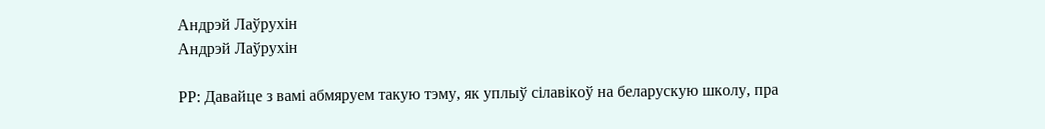Андрэй Лаўрухін
Андрэй Лаўрухін

РР: Давайце з вамі абмяруем такую тэму, як уплыў сілавікоў на беларускую школу, пра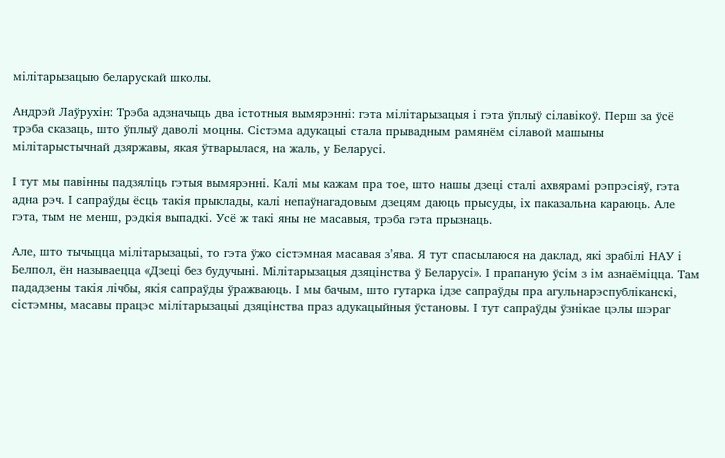мілітарызацыю беларускай школы.

Андрэй Лаўрухін: Трэба адзначыць два істотныя вымярэнні: гэта мілітарызацыя і гэта ўплыў сілавікоў. Перш за ўсё трэба сказаць, што ўплыў даволі моцны. Сістэма адукацыі стала прывадным рамянём сілавой машыны мілітарыстычнай дзяржавы, якая ўтварылася, на жаль, у Беларусі.

І тут мы павінны падзяліць гэтыя вымярэнні. Калі мы кажам пра тое, што нашы дзеці сталі ахвярамі рэпрэсіяў, гэта адна рэч. І сапраўды ёсць такія прыклады, калі непаўнагадовым дзецям даюць прысуды, іх паказальна караюць. Але гэта, тым не менш, рэдкія выпадкі. Усё ж такі яны не масавыя, трэба гэта прызнаць.

Але, што тычыцца мілітарызацыі, то гэта ўжо сістэмная масавая з’ява. Я тут спасылаюся на даклад, які зрабілі НАУ і Белпол, ён называецца «Дзеці без будучыні. Мілітарызацыя дзяцінства ў Беларусі». І прапаную ўсім з ім азнаёміцца. Там пададзены такія лічбы, якія сапраўды ўражваюць. І мы бачым, што гутарка ідзе сапраўды пра агульнарэспубліканскі, сістэмны, масавы працэс мілітарызацыі дзяцінства праз адукацыйныя ўстановы. І тут сапраўды ўзнікае цэлы шэраг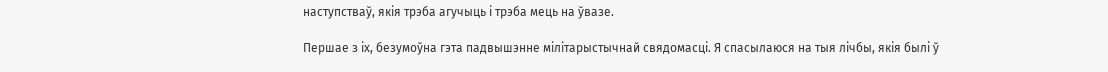наступстваў, якія трэба агучыць і трэба мець на ўвазе.

Першае з іх, безумоўна гэта падвышэнне мілітарыстычнай свядомасці. Я спасылаюся на тыя лічбы, якія былі ў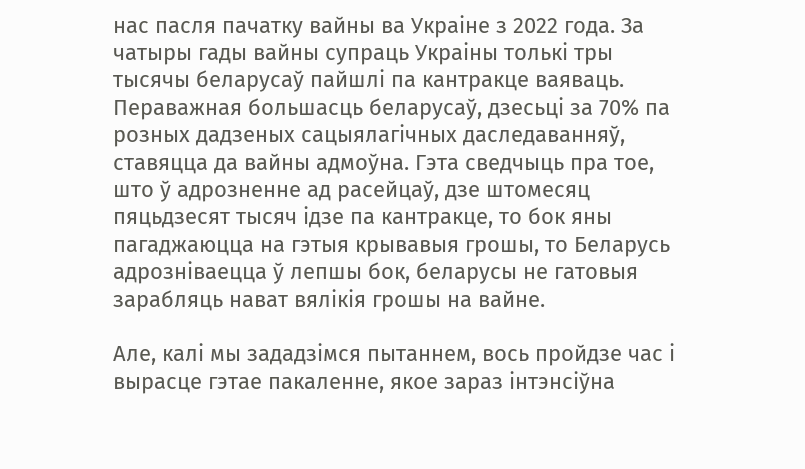нас пасля пачатку вайны ва Украіне з 2022 года. За чатыры гады вайны супраць Украіны толькі тры тысячы беларусаў пайшлі па кантракце ваяваць. Пераважная большасць беларусаў, дзесьці за 70% па розных дадзеных сацыялагічных даследаванняў, ставяцца да вайны адмоўна. Гэта сведчыць пра тое, што ў адрозненне ад расейцаў, дзе штомесяц пяцьдзесят тысяч ідзе па кантракце, то бок яны пагаджаюцца на гэтыя крывавыя грошы, то Беларусь адрозніваецца ў лепшы бок, беларусы не гатовыя зарабляць нават вялікія грошы на вайне.

Але, калі мы зададзімся пытаннем, вось пройдзе час і вырасце гэтае пакаленне, якое зараз інтэнсіўна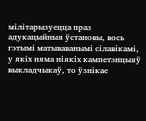мілітарызуецца праз адукацыйныя ўстановы, вось гэтымі матываванымі сілавікамі, у якіх няма ніякіх кампетэнцыяў выкладчыкаў, то ўзнікае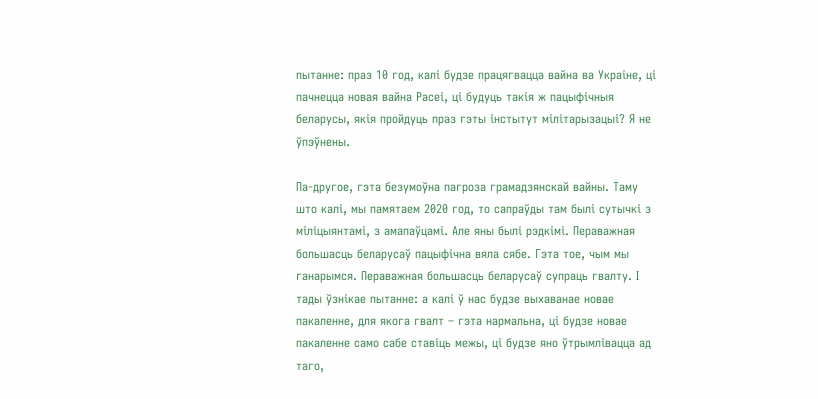пытанне: праз 10 год, калі будзе працягвацца вайна ва Украіне, ці пачнецца новая вайна Расеі, ці будуць такія ж пацыфічныя беларусы, якія пройдуць праз гэты інстытут мілітарызацыі? Я не ўпэўнены.

Па-другое, гэта безумоўна пагроза грамадзянскай вайны. Таму што калі, мы памятаем 2020 год, то сапраўды там былі сутычкі з міліцыянтамі, з амапаўцамі. Але яны былі рэдкімі. Пераважная большасць беларусаў пацыфічна вяла сябе. Гэта тое, чым мы ганарымся. Пераважная большасць беларусаў супраць гвалту. І тады ўзнікае пытанне: а калі ў нас будзе выхаванае новае пакаленне, для якога гвалт – гэта нармальна, ці будзе новае пакаленне само сабе ставіць межы, ці будзе яно ўтрымлівацца ад таго,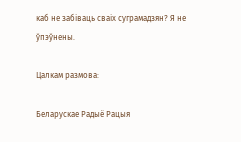каб не забіваць сваіх суграмадзян? Я не ўпэўнены.

Цалкам размова:

Беларускае Радыё Рацыя